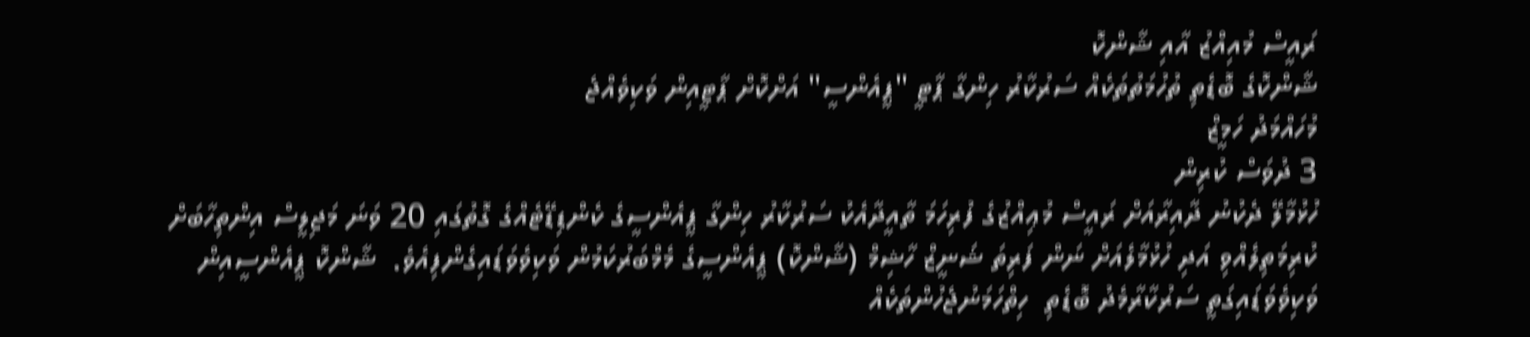ރައީސް މުއިއްޒު އާއި ޝާންކޮ
ޝާންކޮގެ ބޮޑެތި ތުހުމަތުތަކެއް ސަރުކާރު ހިންގާ ޕާޓީ "ޕީއެންސީ" އަށްކޮށް ޕާޓީއިން ވަކިވެއްޖެ
މުހައްމަދު ހަމީޒް
3 ދުވަސް ކުރިން
ހުޅުމާލޭ ދެކުނު ދާއިރާއަށް ރައީސް މުޢިއްޒުގެ ފުރިހަމަ ތާއީދާއެކު ސަރުކާރު ހިންގާ ޕީއެންސީގެ ކެންޑިޑޭޓެއްގެ ގޮތުގައި 20 ވަނަ މަޖިލީސް އިންތިހާބަށް ކުރިމަތިލެއްވި އަދި ހުޅުމާލެއަށް ނަން ފަރިތަ ޝަނީޒް ހާޝިމް (ޝާންކޮ) ޕީއެންސީގެ މެމްބަރުކަމުން ވަކިވެވަޑައިގެންފިއެވެ.  ޝާންކޮ ޕީއެންސީއިން ވަކިވެވަޑައިގަތީ ސަރުކާރާމެދު ބޮޑެތި  ހިތްހަމަނުޖެހުންތަކެއް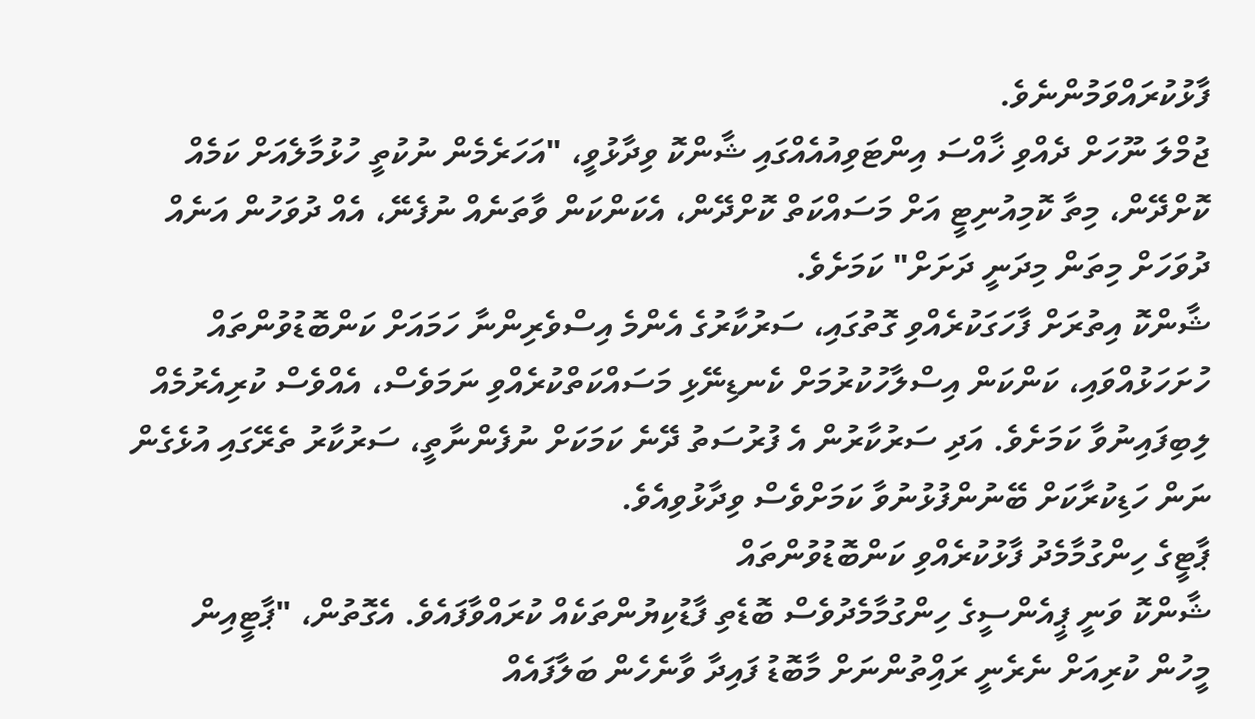ފާޅުކުރައްވަމުންނެވެ.
ޖުމްލަ ނޫހަށް ދެއްވި ޚާއްސަ އިންޓަވިއުއެއްގައި ޝާންކޮ ވިދާޅުވީ، "އަހަރެމެން ނުކުތީ ހުޅުމާލެއަށް ކަމެއް ކޮށްދޭން، މިތާ ކޮމިއުނިޓީ އަށް މަސައްކަތް ކޮށްދޭން، އެކަންކަން ވާތަނެއް ނުފެނޭ، އެއް ދުވަހުން އަނެއް ދުވަހަށް މިތަން މިދަނީ ދަށަށް" ކަމަށެވެ.
ޝާންކޮ އިތުރަށް ފާހަގަކުރެއްވި ގޮތުގައި، ސަރުކާރުގެ އެންމެ އިސްވެރިންނާ ހަމައަށް ކަންބޮޑުވުންތައް ހުށަހަޅުއްވައި، ކަންކަން އިސްލާހުކުރުމަށް ކެނޑިނޭޅި މަސައްކަތްކުރެއްވި ނަމަވެސް، އެއްވެސް ކުރިއެރުމެއް ލިބިފައިނުވާ ކަމަށެވެ. އަދި ސަރުކާރުން އެ ފުރުސަތު ދޭނެ ކަމަކަށް ނުފެންނާތީ، ސަރުކާރު ތެރޭގައި އުޅެގެން ނަން ހަޑިކުރާކަށް ބޭނުންފުޅުނުވާ ކަމަށްވެސް ވިދާޅުވިއެވެ.
ޕާޓީގެ ހިންގުމާމެދު ފާޅުކުރެއްވި ކަންބޮޑުވުންތައް
ޝާންކޮ ވަނީ ޕީއެންސީގެ ހިންގުމާމެދުވެސް ބޮޑެތި ފާޑުކިޔުންތަކެއް ކުރައްވާފައެވެ. އެގޮތުން، "ޕާޓީއިން މީހުން ކުރިއަށް ނެރެނީ ރައްިތުންނަށް މާބޮޑު ފައިދާ ވާނެހެން ބަލާފައެއް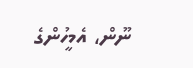ނޫން، އެމީހުންގެ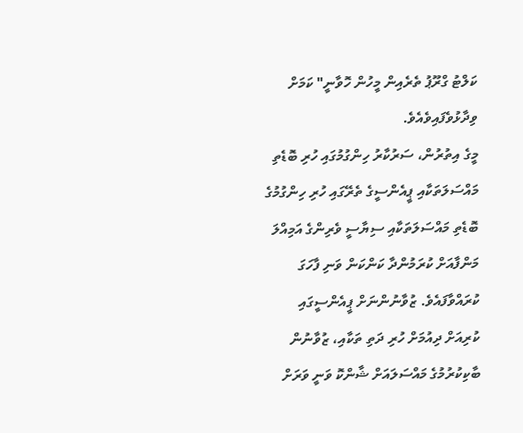ކަލްޓު ގްރޫޕު ތެރެއިން މީހުން ހޮވާނީ" ކަމަށް ވިދާޅުވެފައިވެއެވެ.
މީގެ އިތުރުން، ސަރުކާރު ހިންގުމުގައި ހުރި ބޮޑެތި މައްސަލަތަކާއި ޕީއެންސީގެ ތެރޭގައި ހުރި ހިންގުމުގެ ބޮޑެތި މައްސަލަތަކާއި ސިޔާސީ ވެރިންގެ އަމިއްލަ މަންފާއަށް ކުރަމުންދާ ކަންކަން ވަނި ފާހަގަ ކުރައްވާފައެވެ. ޒުވާނުންނަށް ޕީއެންސީގައި ކުރިއަށް ދިއުމަށް ހުރި ދަތި ތަކާއި، ޒުވާނުން ބާކިކުރުމުގެ މައްސަލައަށް ޝާންކޮ ވަނީ ވަރަށް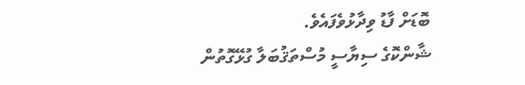ބޮޑަށް ފާޑު ވިދާޅުވެފައެވެ.
ޝާންކޮގެ ސިޔާސީ މުސްތަޤުބަލާ ގުޅޭގޮތުން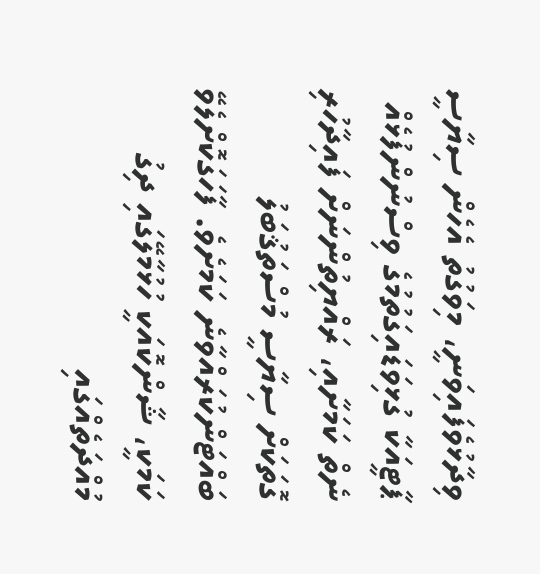ވިދާޅުވެފައިވަނީ، މިވަގުތު އެހެން ސިޔާސީ ޕާޓީއަކާ ގުޅިވަޑައިގަތުމުގެ ވިސްނުންފުޅެއް ނެތް ކަމަށާއި، ރައްޔިތުންނަށް ފައިދާހުރި ގޮތަކަށް ސިޔާސީ މުސްތަޤުބަލު ބައްޓަންކުރައްވާނެ ކަމަށެވެ. ފާހަގަކޮށްލެވޭ ކަމަކީ، ޝާންކޮއަކީ ހުޅުމާލޭގައި ދިގު މުއްދަތެއްގައި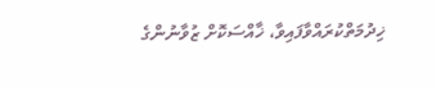ޚިދުމަތްކުރައްވާފައިވާ، ޚާއްސަކޮށް ޒުވާނުންގެ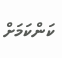ކަންކަމަށް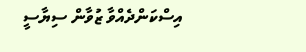އިސްކަންދެއްވާ ޒުވާން ސިޔާސީ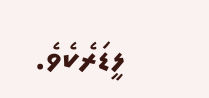ލީޑަރެކެވެ.